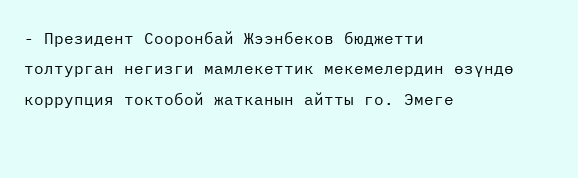- Президент Сооронбай Жээнбеков бюджетти толтурган негизги мамлекеттик мекемелердин өзүндө коррупция токтобой жатканын айтты го. Эмеге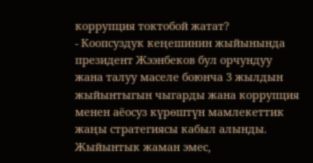коррупция токтобой жатат?
- Коопсуздук кеңешинин жыйынында президент Жээнбеков бул орчундуу жана талуу маселе боюнча 3 жылдын жыйынтыгын чыгарды жана коррупция менен аёосуз күрөштүн мамлекеттик жаңы стратегиясы кабыл алынды. Жыйынтык жаман эмес,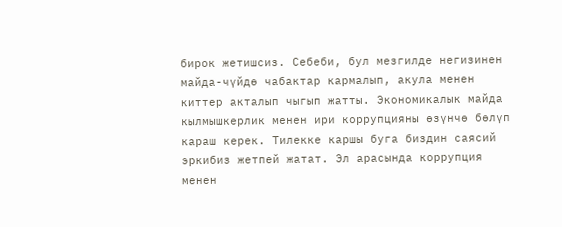бирок жетишсиз. Себеби, бул мезгилде негизинен майда-чүйдө чабактар кармалып, акула менен киттер акталып чыгып жатты. Экономикалык майда кылмышкерлик менен ири коррупцияны өзүнчө бөлүп караш керек. Тилекке каршы буга биздин саясий эркибиз жетпей жатат. Эл арасында коррупция менен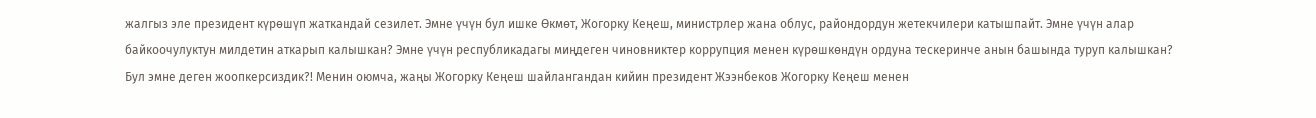жалгыз эле президент күрөшүп жаткандай сезилет. Эмне үчүн бул ишке Өкмөт, Жогорку Кеңеш, министрлер жана облус, райондордун жетекчилери катышпайт. Эмне үчүн алар байкоочулуктун милдетин аткарып калышкан? Эмне үчүн республикадагы миңдеген чиновниктер коррупция менен күрөшкөндүн ордуна тескеринче анын башында туруп калышкан? Бул эмне деген жоопкерсиздик?! Менин оюмча, жаңы Жогорку Кеңеш шайлангандан кийин президент Жээнбеков Жогорку Кеңеш менен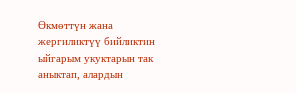Өкмөттүн жана жергиликтүү бийликтин ыйгарым укуктарын так аныктап, алардын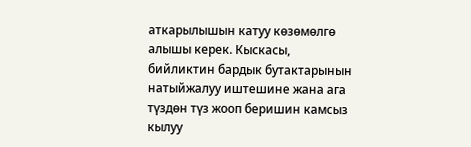аткарылышын катуу көзөмөлгө алышы керек. Кыскасы, бийликтин бардык бутактарынын натыйжалуу иштешине жана ага түздөн түз жооп беришин камсыз кылуу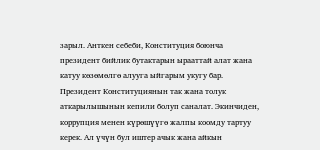зарыл. Анткен себеби, Конституция боюнча президент бийлик бутактарын ырааттай алат жана катуу көзөмөлгө алууга ыйгарым укугу бар. Президент Конституциянын так жана толук аткарылышынын кепили болуп саналат. Экинчиден, коррупция менен күрөшүүгө жалпы коомду тартуу керек. Ал үчүн бул иштер ачык жана айкын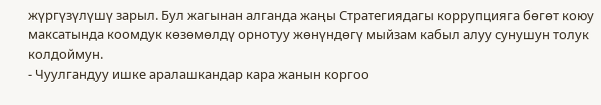жүргүзүлүшү зарыл. Бул жагынан алганда жаңы Стратегиядагы коррупцияга бөгөт коюу максатында коомдук көзөмөлдү орнотуу жөнүндөгү мыйзам кабыл алуу сунушун толук колдоймун.
- Чуулгандуу ишке аралашкандар кара жанын коргоо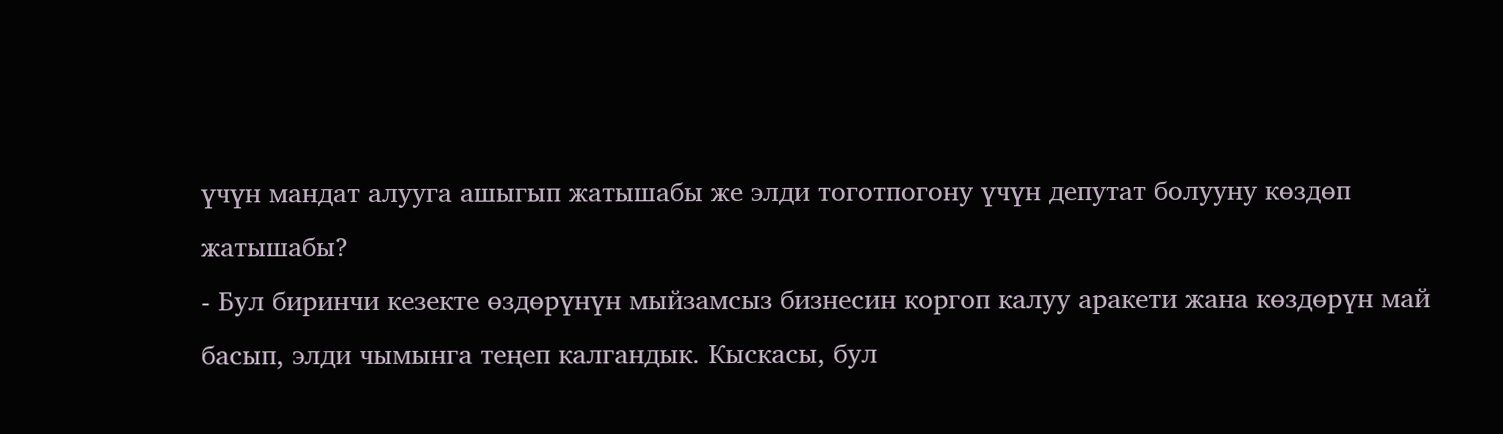үчүн мандат алууга ашыгып жатышабы же элди тоготпогону үчүн депутат болууну көздөп жатышабы?
- Бул биринчи кезекте өздөрүнүн мыйзамсыз бизнесин коргоп калуу аракети жана көздөрүн май басып, элди чымынга теңеп калгандык. Кыскасы, бул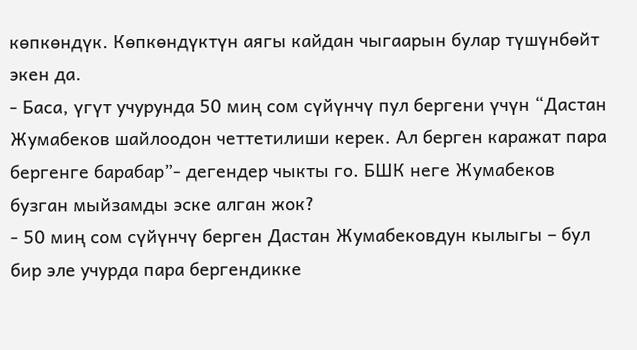көпкөндүк. Көпкөндүктүн аягы кайдан чыгаарын булар түшүнбөйт экен да.
- Баса, үгүт учурунда 50 миң сом сүйүнчү пул бергени үчүн “Дастан Жумабеков шайлоодон четтетилиши керек. Ал берген каражат пара бергенге барабар”- дегендер чыкты го. БШК неге Жумабеков бузган мыйзамды эске алган жок?
- 50 миң сом сүйүнчү берген Дастан Жумабековдун кылыгы – бул бир эле учурда пара бергендикке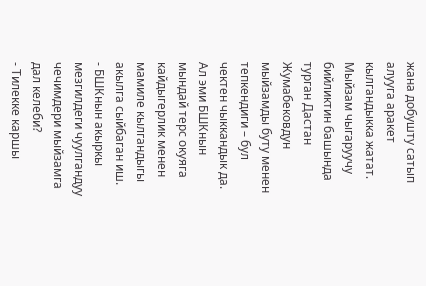жана добушту сатып алууга аракет кылгандыкка жатат. Мыйзам чыгаруучу бийликтин башында турган Дастан Жумабековдун мыйзамды буту менен тепкендиги – бул чектен чыккандык да. Ал эми БШКнын мындай терс окуяга кайдыгерлик менен мамиле кылгандыгы акылга сыйбаган иш.
- БШКнын акыркы мезгилдеги чуулгандуу чечимдери мыйзамга дал келеби?
- Тилекке каршы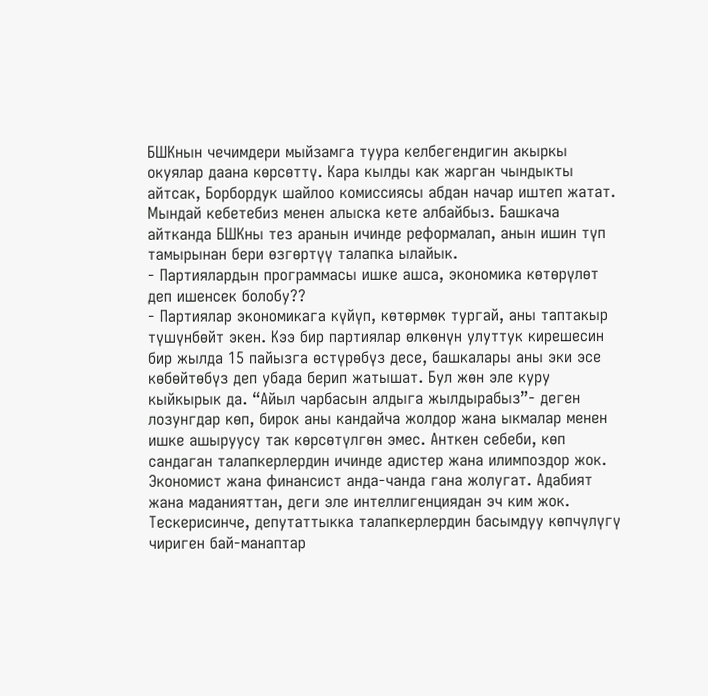БШКнын чечимдери мыйзамга туура келбегендигин акыркы окуялар даана көрсөттү. Кара кылды как жарган чындыкты айтсак, Борбордук шайлоо комиссиясы абдан начар иштеп жатат. Мындай кебетебиз менен алыска кете албайбыз. Башкача айтканда БШКны тез аранын ичинде реформалап, анын ишин түп тамырынан бери өзгөртүү талапка ылайык.
- Партиялардын программасы ишке ашса, экономика көтөрүлөт деп ишенсек болобу??
- Партиялар экономикага күйүп, көтөрмөк тургай, аны таптакыр түшүнбөйт экен. Кээ бир партиялар өлкөнүн улуттук кирешесин бир жылда 15 пайызга өстүрөбүз десе, башкалары аны эки эсе көбөйтөбүз деп убада берип жатышат. Бул жөн эле куру кыйкырык да. “Айыл чарбасын алдыга жылдырабыз”- деген лозунгдар көп, бирок аны кандайча жолдор жана ыкмалар менен ишке ашыруусу так көрсөтүлгөн эмес. Анткен себеби, көп сандаган талапкерлердин ичинде адистер жана илимпоздор жок. Экономист жана финансист анда-чанда гана жолугат. Адабият жана маданияттан, деги эле интеллигенциядан эч ким жок. Тескерисинче, депутаттыкка талапкерлердин басымдуу көпчүлүгү чириген бай-манаптар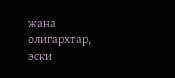жана олигархтар, эски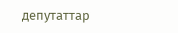депутаттар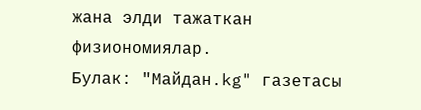жана элди тажаткан физиономиялар.
Булак: "Майдан.kg" газетасы